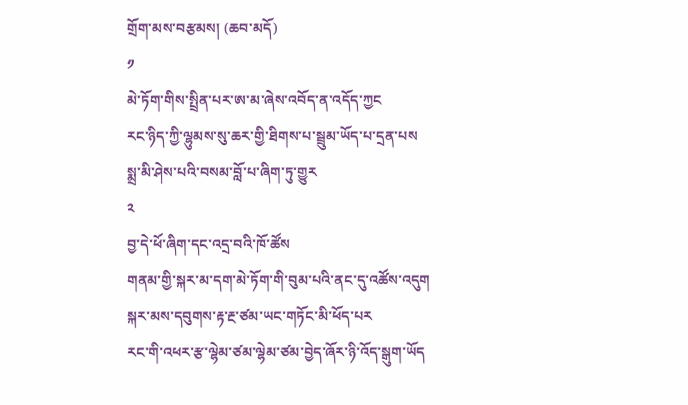གྲོག་མས་བརྩམས། (ཆབ་མདོ)
༡
མེ་ཏོག་གིས་སྤྲིན་པར་ཨ་མ་ཞེས་འབོད་ན་འདོད་ཀྱང
རང་ཉིད་ཀྱི་ལྷུམས་སུ་ཆར་གྱི་ཐིགས་པ་སྦྲུམ་ཡོད་པ་དྲན་པས
སྨྲ་མི་ཤེས་པའི་བསམ་བློ་པ་ཞིག་ཏུ་གྱུར
༢
བྱ་དེ་ཕོ་ཞིག་དང་འདྲ་བའི་ཁོ་ཚོས
གནམ་གྱི་སྐར་མ་དག་མེ་ཏོག་གི་བུམ་པའི་ནང་དུ་འཚོས་འདུག
སྐར་མས་དབུགས་རྟ་རྔ་ཙམ་ཡང་གཏོང་མི་ཕོད་པར
རང་གི་འཕར་རྩ་ལྷེམ་ཙམ་ལྷེམ་ཙམ་བྱེད་ཞོར་ཉི་འོད་སྒུག་ཡོད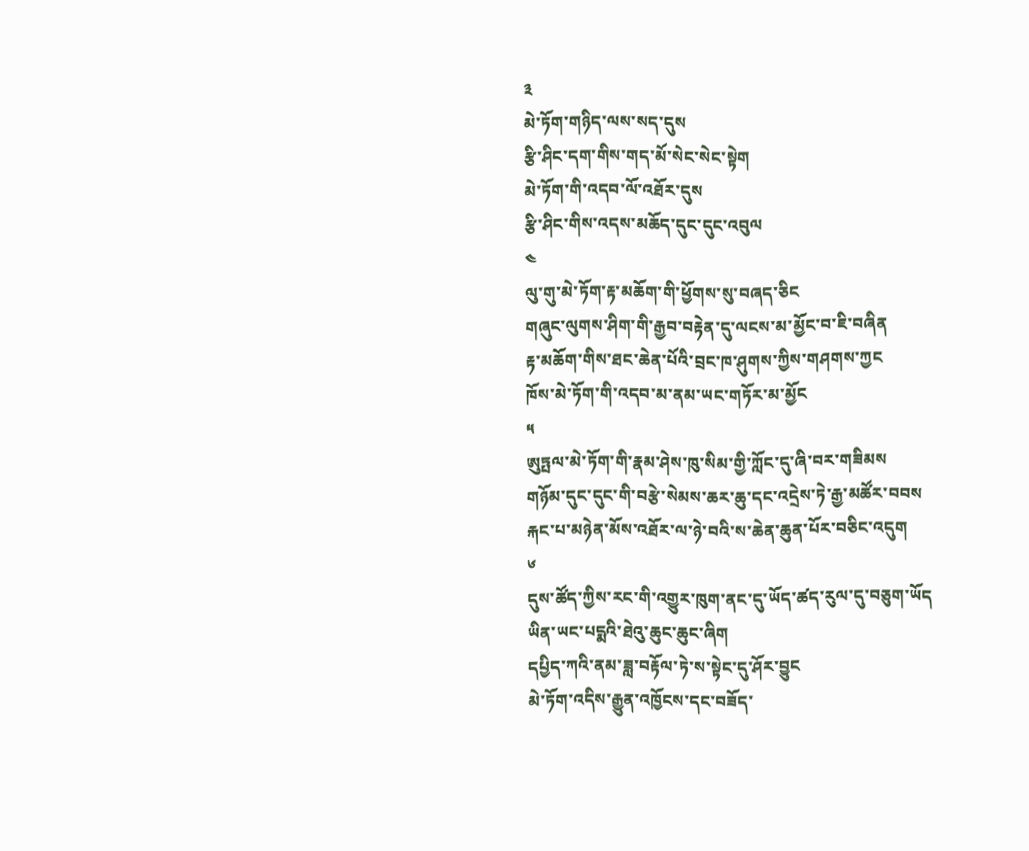༣
མེ་ཏོག་གཉིད་ལས་སད་དུས
རྩི་ཤིང་དག་གིས་གད་མོ་སེང་སེང་སྟེག
མེ་ཏོག་གི་འདབ་ལོ་འཐོར་དུས
རྩི་ཤིང་གིས་འདས་མཆོད་དུང་དུང་འབུལ
༤
ལུ་གུ་མེ་ཏོག་རྟ་མཆོག་གི་ཕྱོགས་སུ་བཞད་ཅིང
གཞུང་ལུགས་ཤིག་གི་རྒྱབ་བརྟེན་དུ་ལངས་མ་མྱོང་བ་ཇི་བཞིན
རྟ་མཆོག་གིས་ཐང་ཆེན་པོའི་བྲང་ཁ་ཤུགས་ཀྱིས་གཤགས་ཀྱང
ཁོས་མེ་ཏོག་གི་འདབ་མ་ནམ་ཡང་གཏོར་མ་མྱོང
༥
ཨུཏྤལ་མེ་ཏོག་གི་རྣམ་ཤེས་ཁུ་སིམ་གྱི་ཀློང་དུ་ཞི་བར་གཟིམས
གཉོམ་དུང་དུང་གི་བརྩེ་སེམས་ཆར་ཆུ་དང་འདྲེས་ཏེ་རྒྱ་མཚོར་བབས
རྐང་པ་མཉེན་མོས་འཐོར་ལ་ཉེ་བའི་ས་ཆེན་ཆུན་པོར་བཅིང་འདུག
༦
དུས་ཚོད་ཀྱིས་རང་གི་འགྱུར་ཁུག་ནང་དུ་ཡོད་ཚད་རུལ་དུ་བཅུག་ཡོད
ཡིན་ཡང་པདྨའི་ཐེའུ་ཆུང་ཆུང་ཞིག
དཔྱིད་ཀའི་ནམ་ཟླ་བརྟོལ་ཏེ་ས་སྟེང་དུ་ཤོར་བྱུང
མེ་ཏོག་འདིས་རྒྱུན་འཁྱོངས་དང་བཟོད་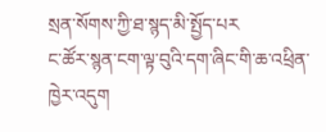སྲན་སོགས་ཀྱི་ཐ་སྙད་མི་སྤྱོད་པར
ང་ཚོར་སྙན་ངག་ལྟ་བུའི་དག་ཞིང་གི་ཆ་འཕྲིན་ཁྱེར་འདུག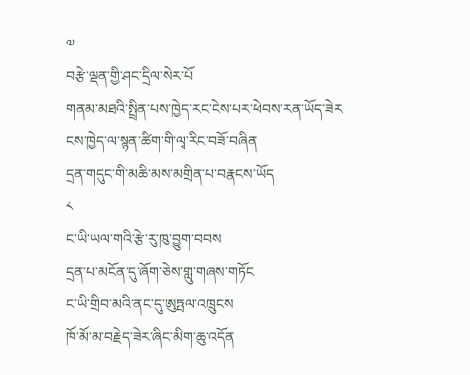༧
བརྩེ་ལྡན་གྱི་ཤང་དྲིལ་སེར་པོ
གནམ་མཐའི་སྤྲིན་པས་ཁྱེད་རང་ངེས་པར་ཕེབས་རན་ཡོད་ཟེར
ངས་ཁྱེད་ལ་སྙན་ཚིག་གི་ལྭ་རིང་བཟོ་བཞིན
དྲན་གདུང་གི་མཆི་མས་མགྲིན་པ་བརྣངས་ཡོད
༨
ང་ཡི་ཡལ་གའི་རྩེ་རུ་ཁུ་བྱུག་བབས
དྲན་པ་མངོན་དུ་ཞོག་ཅེས་གླུ་གཞས་གཏོང
ང་ཡི་གྲིབ་མའི་ནང་དུ་ཨུཏྤལ་འཁྲུངས
ཁོ་མོ་མ་བརྗེད་ཟེར་ཞིང་མིག་ཆུ་འདོན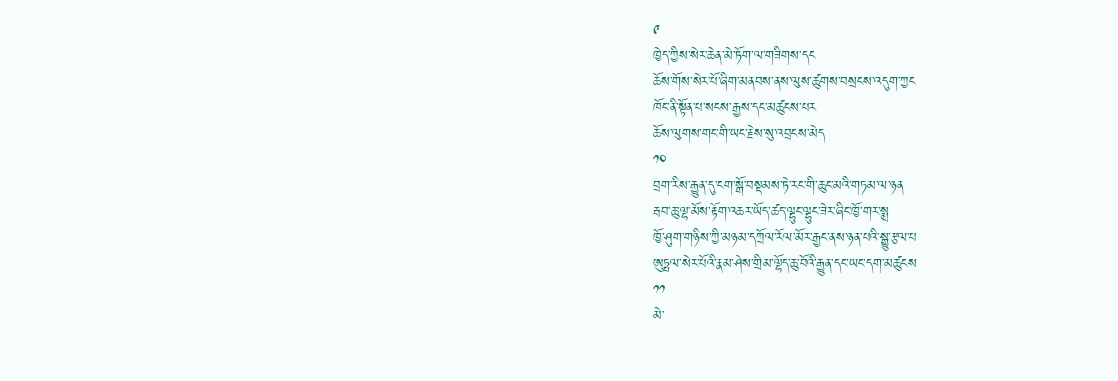༩
ཁྱེད་ཀྱིས་སེར་ཆེན་མེ་ཏོག་ལ་གཟིགས་དང
ཆོས་གོས་སེར་པོ་ཞིག་མནབས་ནས་ལུས་ཚུགས་བསྲངས་འདུག་ཀྱང
ཁོང་ནི་སྟོན་པ་སངས་རྒྱས་དང་མཚུངས་པར
ཆོས་ལུགས་གང་གི་ཡང་རྗེས་སུ་འབྲངས་མེད
༡༠
བྲག་རིས་རྒྱུན་དུ་ངག་སྒོ་བསྡམས་ཏེ་རང་གི་ཆུང་མའི་གཏམ་ལ་ཉན
རྦབ་ཆུ་ལྷ་མོས་རྟོག་འཆར་ཡོད་ཚད་ལྷུང་ལྷུང་ཟེར་ཞིང་ཁྱོ་གར་སྨྲ
ཁྱོ་ཤུག་གཉིས་ཀྱི་མཉམ་དཀྲོལ་རོལ་མོར་རྒྱང་ནས་ཉན་པའི་སྒྱུ་རྩལ་པ
ཨུཏྤལ་སེར་པོའི་རྣམ་ཤེས་གྲིམ་ལྷོད་ཆུ་བོའི་རྒྱུན་དང་ཡང་དག་མཚུངས
༡༡
མེ་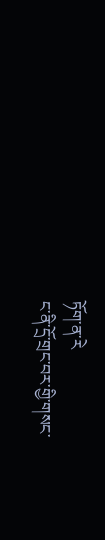ཏོག་ན་རེ
ང་ནི་དྲོ་གྲང་བར་གྱི་གསང་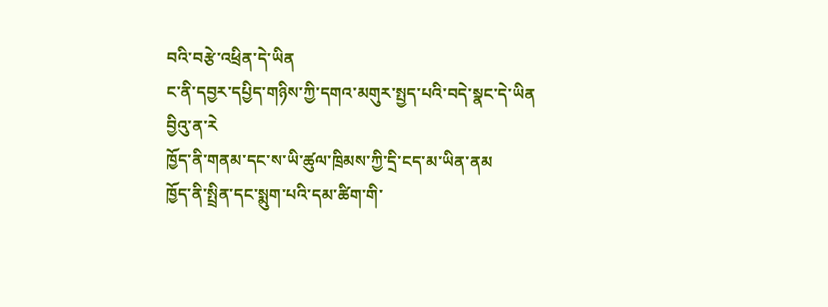བའི་བརྩེ་འཕྲིན་དེ་ཡིན
ང་ནི་དབྱར་དཔྱིད་གཉིས་ཀྱི་དགའ་མགུར་སྤྱད་པའི་བདེ་སྣང་དེ་ཡིན
བྱིའུ་ན་རེ
ཁྱོད་ནི་གནམ་དང་ས་ཡི་ཚུལ་ཁྲིམས་ཀྱི་དྲི་ངད་མ་ཡིན་ནམ
ཁྱོད་ནི་སྤྲིན་དང་སྨུག་པའི་དམ་ཚིག་གི་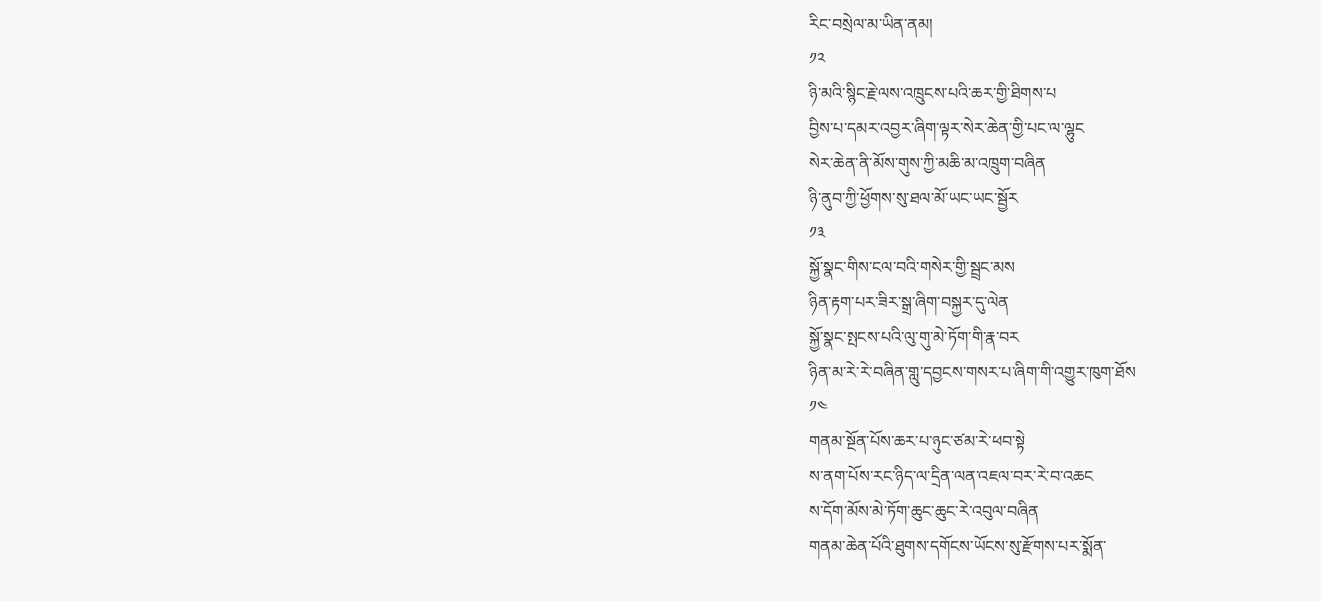རིང་བསྲེལ་མ་ཡིན་ནམ།
༡༢
ཉི་མའི་སྙིང་རྗེ་ལས་འཁྲུངས་པའི་ཆར་གྱི་ཐིགས་པ
བྱིས་པ་དམར་འབྱར་ཞིག་ལྟར་སེར་ཆེན་གྱི་པང་ལ་ལྷུང
སེར་ཆེན་ནི་མོས་གུས་ཀྱི་མཆི་མ་འཁྲུག་བཞིན
ཉི་ནུབ་ཀྱི་ཕྱོགས་སུ་ཐལ་མོ་ཡང་ཡང་སྦྱོར
༡༣
སྐྱོ་སྣང་གིས་ངལ་བའི་གསེར་གྱི་སྦྲང་མས
ཉིན་རྟག་པར་ཟིར་སྒྲ་ཞིག་བསྐྱར་དུ་ལེན
སྐྱོ་སྣང་སྤངས་པའི་ལུ་གུ་མེ་ཏོག་གི་རྣ་བར
ཉིན་མ་རེ་རེ་བཞིན་གླུ་དབྱངས་གསར་པ་ཞིག་གི་འགྱུར་ཁུག་ཐོས
༡༤
གནམ་སྔོན་པོས་ཆར་པ་ཉུང་ཙམ་རེ་ཕབ་སྟེ
ས་ནག་པོས་རང་ཉིད་ལ་དྲིན་ལན་འཇལ་བར་རེ་བ་འཆང
ས་དོག་མོས་མེ་ཏོག་ཆུང་ཆུང་རེ་འབུལ་བཞིན
གནམ་ཆེན་པོའི་ཐུགས་དགོངས་ཡོངས་སུ་རྫོགས་པར་སྨོན་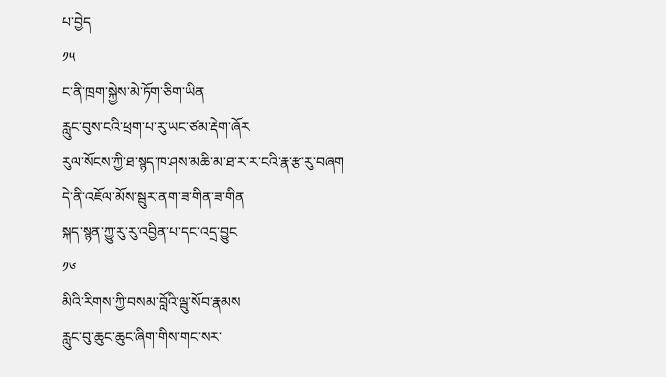པ་བྱེད
༡༥
ང་ནི་ཁྲག་སྐྱེས་མེ་ཏོག་ཅིག་ཡིན
རླུང་བུས་ངའི་ཕྲག་པ་རུ་ཡང་ཙམ་རྡེག་ཞོར
རུལ་སོངས་ཀྱི་ཐ་སྙད་ཁ་ཤས་མཆི་མ་ཐ་ར་ར་ངའི་རྣ་རྩ་རུ་བཞག
དེ་ནི་འཇོལ་མོས་སྦུར་ནག་ཟ་གིན་ཟ་གིན
སྐད་སྙན་ཀྱུ་རུ་རུ་འབྱིན་པ་དང་འདྲ་བྱུང
༡༦
མིའི་རིགས་ཀྱི་བསམ་བློའི་ལྦུ་སོབ་རྣམས
རླུང་བུ་ཆུང་ཆུང་ཞིག་གིས་གང་སར་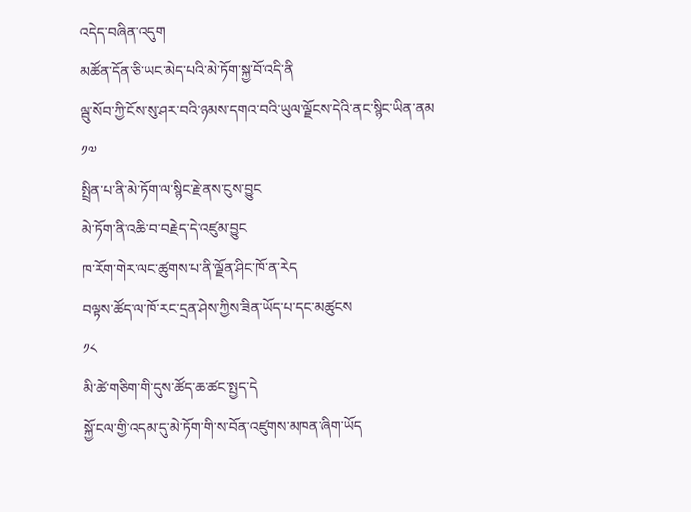འདེད་བཞིན་འདུག
མཚོན་དོན་ཅི་ཡང་མེད་པའི་མེ་ཏོག་སྐྱ་བོ་འདི་ནི
ལྦུ་སོབ་ཀྱི་ངོས་སུ་ཤར་བའི་ཉམས་དགའ་བའི་ཡུལ་ལྗོངས་དེའི་ནང་སྙིང་ཡིན་ནམ
༡༧
སྤྲིན་པ་ནི་མེ་ཏོག་ལ་སྙིང་རྗེ་ནས་ངུས་བྱུང
མེ་ཏོག་ནི་འཆི་བ་བརྗེད་དེ་འཛུམ་བྱུང
ཁ་རོག་གེར་ལང་ཚུགས་པ་ནི་ལྗོན་ཤིང་ཁོ་ན་རེད
བལྟས་ཚོད་ལ་ཁོ་རང་དྲན་ཤེས་ཀྱིས་ཟིན་ཡོད་པ་དང་མཚུངས
༡༨
མི་ཚེ་གཅིག་གི་དུས་ཚོད་ཆ་ཚང་སྤྱད་དེ
སྐྱོ་ངལ་གྱི་འདམ་དུ་མེ་ཏོག་གི་ས་བོན་འཛུགས་མཁན་ཞིག་ཡོད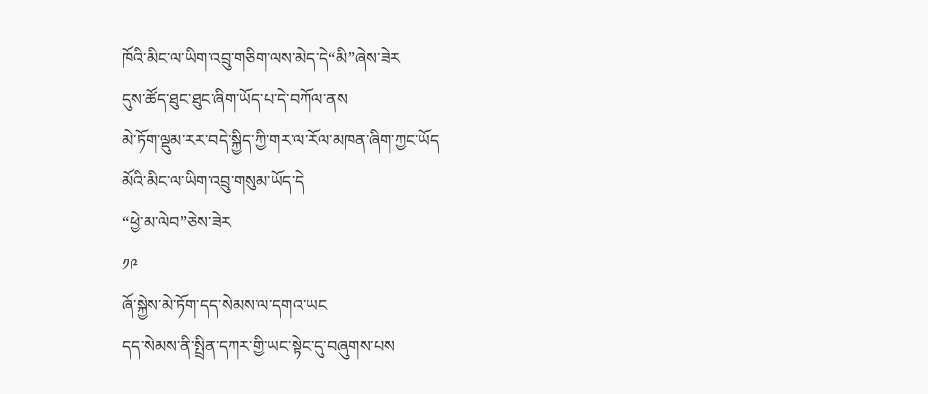ཁོའི་མིང་ལ་ཡིག་འབྲུ་གཅིག་ལས་མེད་དེ“མི”ཞེས་ཟེར
དུས་ཚོད་ཐུང་ཐུང་ཞིག་ཡོད་པ་དེ་བཀོལ་ནས
མེ་ཏོག་ལྡུམ་རར་བདེ་སྐྱིད་ཀྱི་གར་ལ་རོལ་མཁན་ཞིག་ཀྱང་ཡོད
མོའི་མིང་ལ་ཡིག་འབྲུ་གསུམ་ཡོད་དེ
“ཕྱེ་མ་ལེབ”ཅེས་ཟེར
༡༩
ཞོ་སྐྱེས་མེ་ཏོག་དད་སེམས་ལ་དགའ་ཡང
དད་སེམས་ནི་སྤྲིན་དཀར་གྱི་ཡང་སྟེང་དུ་བཞུགས་པས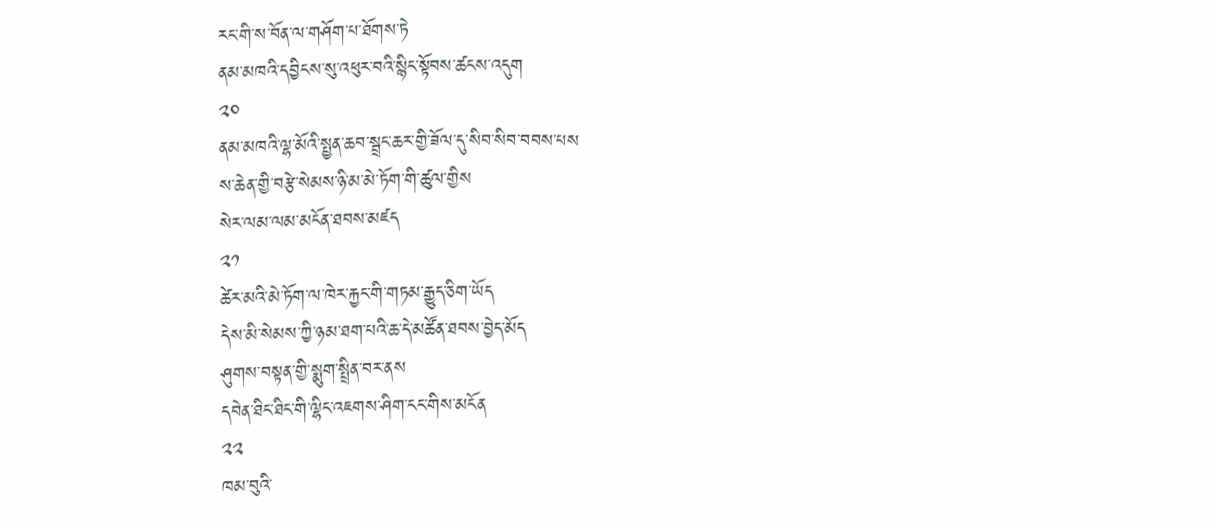རང་གི་ས་བོན་ལ་གཤོག་པ་ཐོགས་ཏེ
ནམ་མཁའི་དབྱིངས་སུ་འཕུར་བའི་སྙིང་སྟོབས་ཚངས་འདུག
༢༠
ནམ་མཁའི་ལྷ་མོའི་སྤྱན་ཆབ་སྦྲང་ཆར་གྱི་ཟོལ་དུ་སིབ་སིབ་བབས་པས
ས་ཆེན་གྱི་བརྩེ་སེམས་ཉི་མ་མེ་ཏོག་གི་ཚུལ་གྱིས
སེར་ལམ་ལམ་མངོན་ཐབས་མཛད
༢༡
ཚེར་མའི་མེ་ཏོག་ལ་ཁེར་རྐྱང་གི་གཏམ་རྒྱུད་ཅིག་ཡོད
དེས་མི་སེམས་ཀྱི་ཉམ་ཐག་པའི་ཆ་དེ་མཚོན་ཐབས་བྱེད་མོད
ཤུགས་བསྟན་གྱི་སྨུག་སྤྲིན་བར་ནས
དབེན་ཐིང་ཐིང་གི་ལྷིང་འཇགས་ཤིག་ངང་གིས་མངོན
༢༢
ཁམ་བུའི་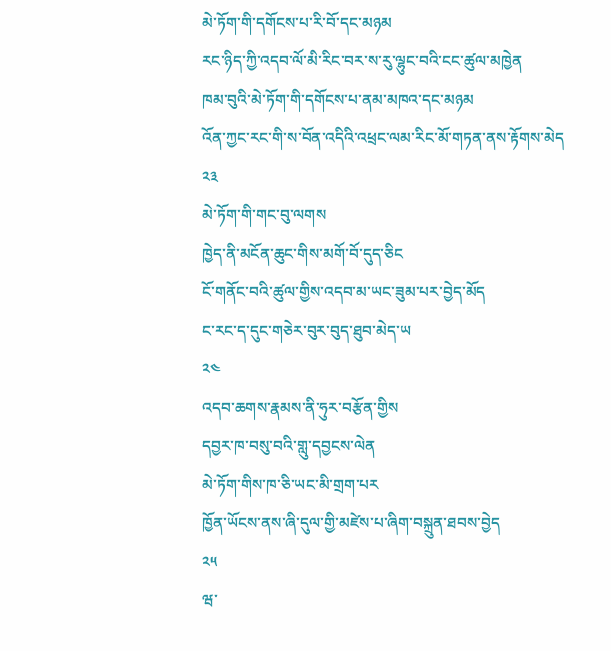མེ་ཏོག་གི་དགོངས་པ་རི་བོ་དང་མཉམ
རང་ཉིད་ཀྱི་འདབ་ལོ་མི་རིང་བར་ས་རུ་ལྷུང་བའི་ངང་ཚུལ་མཁྱེན
ཁམ་བུའི་མེ་ཏོག་གི་དགོངས་པ་ནམ་མཁའ་དང་མཉམ
འོན་ཀྱང་རང་གི་ས་བོན་འདིའི་འཕྲང་ལམ་རིང་མོ་གཏན་ནས་རྟོགས་མེད
༢༣
མེ་ཏོག་གི་གང་བུ་ལགས
ཁྱེད་ནི་མངོན་ཆུང་གིས་མགོ་བོ་དུད་ཅིང
ངོ་གནོང་བའི་ཚུལ་གྱིས་འདབ་མ་ཡང་ཟུམ་པར་བྱེད་མོད
ང་རང་ད་དུང་གཅེར་བུར་བུད་ཐུབ་མེད་ཡ
༢༤
འདབ་ཆགས་རྣམས་ནི་ཧུར་བརྩོན་གྱིས
དབྱར་ཁ་བསུ་བའི་གླུ་དབྱངས་ལེན
མེ་ཏོག་གིས་ཁ་ཅི་ཡང་མི་གྲག་པར
ཁྱོན་ཡོངས་ནས་ཞི་དུལ་གྱི་མཛེས་པ་ཞིག་བསྐྲུན་ཐབས་བྱེད
༢༥
ཝ་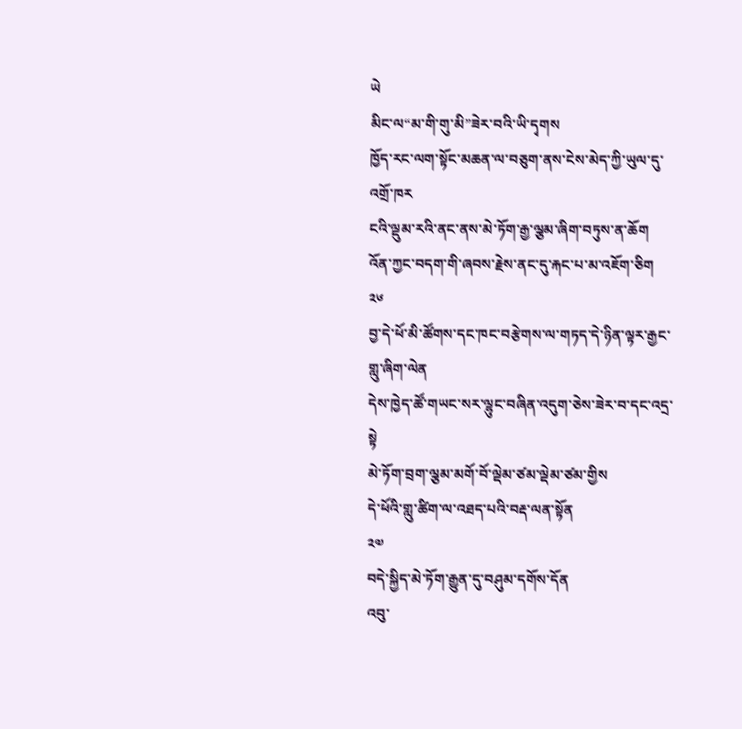ཡེ
མིང་ལ“མ་གི་གུ་མི”ཟེར་བའི་ཡི་དྭགས
ཁྱོད་རང་ལག་སྟོང་མཆན་ལ་བཅུག་ནས་ངེས་མེད་ཀྱི་ཡུལ་དུ་འགྲོ་ཁར
ངའི་ལྡུམ་རའི་ནང་ནས་མེ་ཏོག་རྒྱ་ལྕམ་ཞིག་བཏུས་ན་ཆོག
འོན་ཀྱང་བདག་གི་ཞབས་རྗེས་ནང་དུ་རྐང་པ་མ་འཇོག་ཅིག
༢༦
བྱ་དེ་ཕོ་མི་ཚོགས་དང་ཁང་བརྩེགས་ལ་གཏད་དེ་ཉིན་ལྟར་རྒྱང་གླུ་ཞིག་ལེན
དེས་ཁྱེད་ཚོ་གཡང་སར་ལྷུང་བཞིན་འདུག་ཅེས་ཟེར་བ་དང་འདྲ་སྟེ
མེ་ཏོག་བྲག་ལྕམ་མགོ་བོ་ལྡེམ་ཙམ་ལྡེམ་ཙམ་གྱིས
དེ་ཕོའི་གླུ་ཚིག་ལ་འཐད་པའི་བརྡ་ལན་སྟོན
༢༧
བདེ་སྐྱིད་མེ་ཏོག་རྒྱུན་དུ་བཤུམ་དགོས་དོན
འབུ་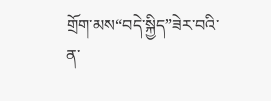གྲོག་མས“བདེ་སྐྱིད”ཟེར་བའི་ན་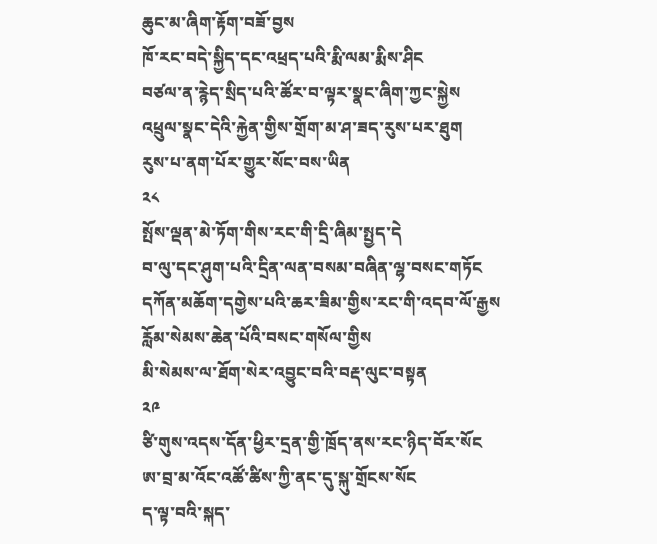ཆུང་མ་ཞིག་རྟོག་བཟོ་བྱས
ཁོ་རང་བདེ་སྐྱིད་དང་འཕྲད་པའི་རྨི་ལམ་རྨིས་ཤིང
བཙལ་ན་རྙེད་སྲིད་པའི་ཚོར་བ་ལྟར་སྣང་ཞིག་ཀྱང་སྐྱེས
འཕྲུལ་སྣང་དེའི་རྐྱེན་གྱིས་གྲོག་མ་ཤ་ཟད་རུས་པར་ཐུག
རུས་པ་ནག་པོར་གྱུར་སོང་བས་ཡིན
༢༨
སྤོས་ལྡན་མེ་ཏོག་གིས་རང་གི་དྲི་ཞིམ་སྤྱད་དེ
བ་ལུ་དང་ཤུག་པའི་དྲིན་ལན་བསམ་བཞིན་ལྷ་བསང་གཏོང
དཀོན་མཆོག་དགྱེས་པའི་ཆར་ཟིམ་གྱིས་རང་གི་འདབ་ལོ་རྒྱས
རློམ་སེམས་ཆེན་པོའི་བསང་གསོལ་གྱིས
མི་སེམས་ལ་ཐོག་སེར་འབྱུང་བའི་བརྡ་ལུང་བསྟན
༢༩
ཙི་གུས་འདས་དོན་ཕྱིར་དྲན་གྱི་ཁྲོད་ནས་རང་ཉིད་བོར་སོང
ཨ་བྲ་མ་འོང་འཚོ་ཚིས་ཀྱི་ནང་དུ་སྐུ་གྲོངས་སོང
ད་ལྟ་བའི་སྐད་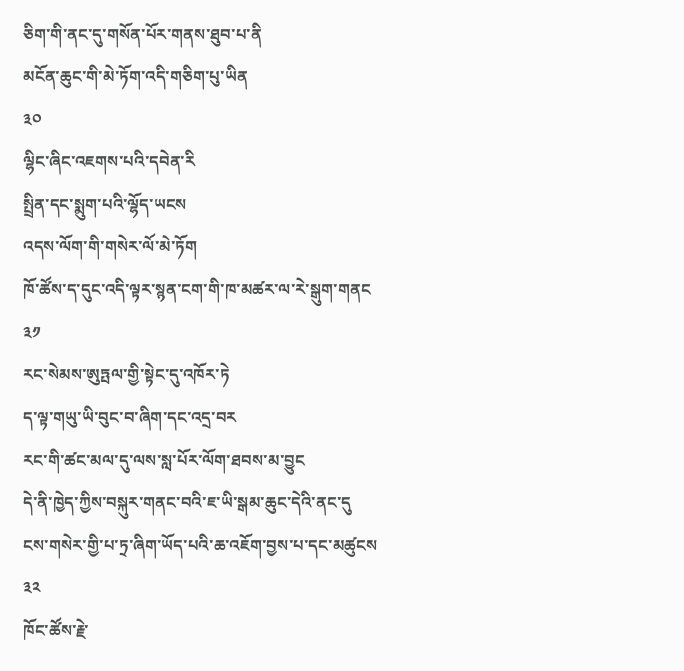ཅིག་གི་ནང་དུ་གསོན་པོར་གནས་ཐུབ་པ་ནི
མངོན་ཆུང་གི་མེ་ཏོག་འདི་གཅིག་པུ་ཡིན
༣༠
ལྷིང་ཞིང་འཇགས་པའི་དབེན་རི
སྤྲིན་དང་སྨུག་པའི་ལྷོད་ཡངས
འདས་ལོག་གི་གསེར་ལོ་མེ་ཏོག
ཁོ་ཚོས་ད་དུང་འདི་ལྟར་སྙན་ངག་གི་ཁ་མཚར་ལ་རེ་སྒུག་གནང
༣༡
རང་སེམས་ཨུཏྤལ་གྱི་སྟེང་དུ་འཁོར་ཏེ
ད་ལྟ་གཡུ་ཡི་བུང་བ་ཞིག་དང་འདྲ་བར
རང་གི་ཚང་མལ་དུ་ལས་སླ་པོར་ལོག་ཐབས་མ་བྱུང
དེ་ནི་ཁྱེད་ཀྱིས་བསྐུར་གནང་བའི་ཇ་ཡི་སྒམ་ཆུང་དེའི་ནང་དུ
ངས་གསེར་གྱི་པ་ཏྲ་ཞིག་ཡོད་པའི་ཆ་འཇོག་བྱས་པ་དང་མཚུངས
༣༢
ཁོང་ཚོས་རྗེ་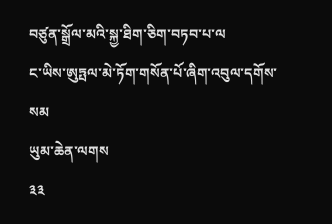བཙུན་སྒྲོལ་མའི་སྐྱ་ཐིག་ཅིག་བཏབ་པ་ལ
ང་ཡིས་ཨུཏྤལ་མེ་ཏོག་གསོན་པོ་ཞིག་འབུལ་དགོས་སམ
ཡུམ་ཆེན་ལགས
༣༣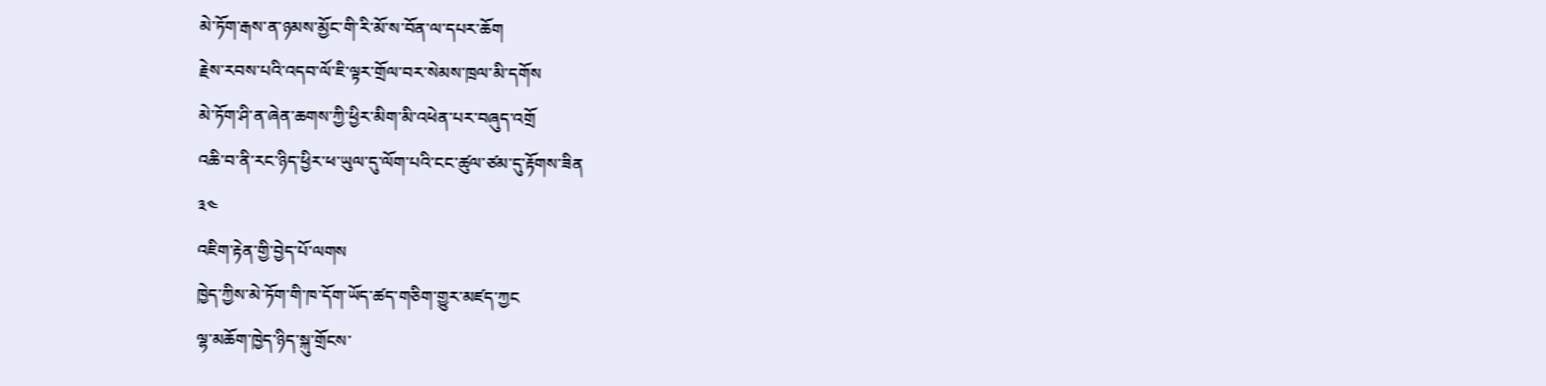མེ་ཏོག་རྒས་ན་ཉམས་མྱོང་གི་རི་མོ་ས་བོན་ལ་དཔར་ཆོག
རྗེས་རབས་པའི་འདབ་ལོ་ཇི་ལྟར་གྲོལ་བར་སེམས་ཁྲལ་མི་དགོས
མེ་ཏོག་ཤི་ན་ཞེན་ཆགས་ཀྱི་ཕྱིར་མིག་མི་འཕེན་པར་བཞུད་འགྲོ
འཆི་བ་ནི་རང་ཉིད་ཕྱིར་ཕ་ཡུལ་དུ་ལོག་པའི་ངང་ཚུལ་ཙམ་དུ་རྟོགས་ཟིན
༣༤
འཇིག་རྟེན་གྱི་བྱེད་པོ་ལགས
ཁྱེད་ཀྱིས་མེ་ཏོག་གི་ཁ་དོག་ཡོད་ཚད་གཅིག་གྱུར་མཛད་ཀྱང
ལྷ་མཆོག་ཁྱེད་ཉིད་སྐུ་གྲོངས་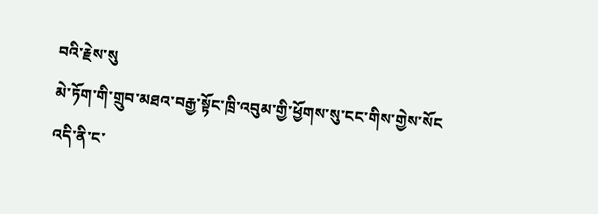བའི་རྗེས་སུ
མེ་ཏོག་གི་གྲུབ་མཐའ་བརྒྱ་སྟོང་ཁྲི་འབུམ་གྱི་ཕྱོགས་སུ་ངང་གིས་གྱེས་སོང
འདི་ནི་ང་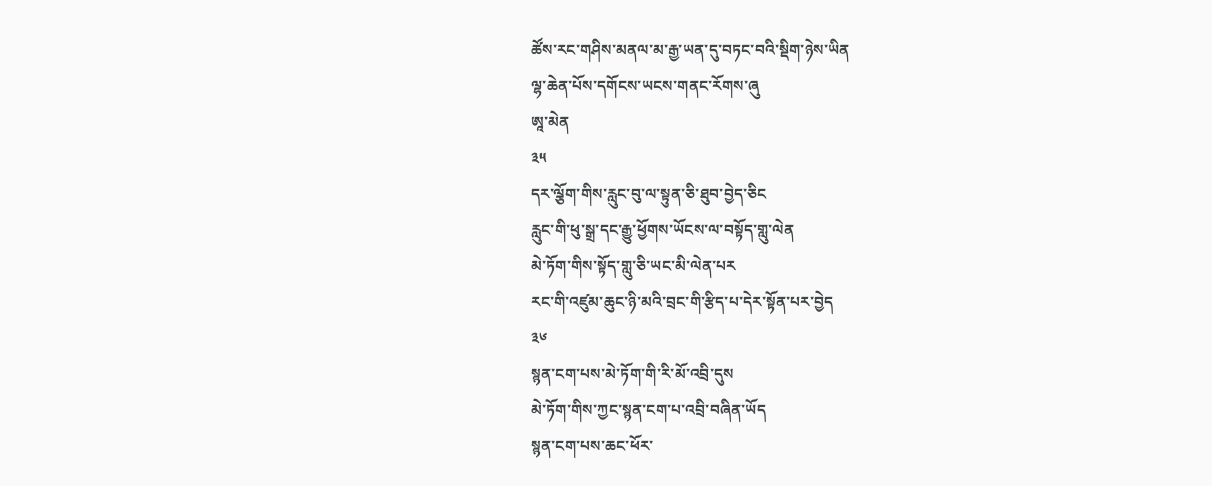ཚོས་རང་གཤིས་མནལ་མ་རྒྱ་ཡན་དུ་བཏང་བའི་སྡིག་ཉེས་ཡིན
ལྷ་ཆེན་པོས་དགོངས་ཡངས་གནང་རོགས་ཞུ
ཨཱ་མེན
༣༥
དར་ལྕོག་གིས་རླུང་བུ་ལ་སྟུན་ཅི་ཐུབ་བྱེད་ཅིང
རླུང་གི་ཕུ་སྒྲ་དང་རྒྱུ་ཕྱོགས་ཡོངས་ལ་བསྟོད་གླུ་ལེན
མེ་ཏོག་གིས་སྟོད་གླུ་ཅི་ཡང་མི་ལེན་པར
རང་གི་འཛུམ་ཆུང་ཉི་མའི་བྲང་གི་རྩིད་པ་དེར་སྟོན་པར་བྱེད
༣༦
སྙན་ངག་པས་མེ་ཏོག་གི་རི་མོ་འབྲི་དུས
མེ་ཏོག་གིས་ཀྱང་སྙན་ངག་པ་འབྲི་བཞིན་ཡོད
སྙན་ངག་པས་ཆང་ཕོར་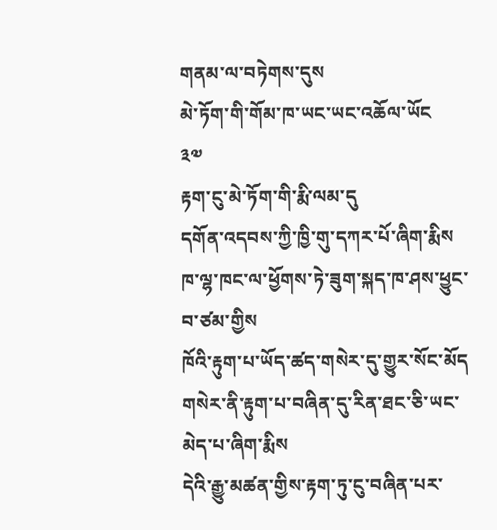གནམ་ལ་བཏེགས་དུས
མེ་ཏོག་གི་གོམ་ཁ་ཡང་ཡང་འཆོལ་ཡོང
༣༧
རྟག་ངུ་མེ་ཏོག་གི་རྨི་ལམ་དུ
དགོན་འདབས་ཀྱི་ཁྱི་གུ་དཀར་པོ་ཞིག་རྨིས
ཁ་ལྷ་ཁང་ལ་ཕྱོགས་ཏེ་ཟུག་སྐད་ཁ་ཤས་ཕྱུང་བ་ཙམ་གྱིས
ཁོའི་རྟུག་པ་ཡོད་ཚད་གསེར་དུ་གྱུར་སོང་མོད
གསེར་ནི་རྟུག་པ་བཞིན་དུ་རིན་ཐང་ཅི་ཡང་མེད་པ་ཞིག་རྨིས
དེའི་རྒྱུ་མཚན་གྱིས་རྟག་ཏུ་ངུ་བཞིན་པར་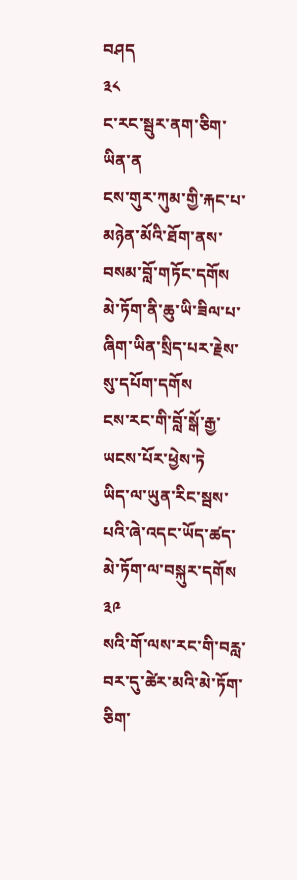བཤད
༣༨
ང་རང་སྦུར་ནག་ཅིག་ཡིན་ན
ངས་གུར་ཀུམ་གྱི་རྐང་པ་མཉེན་མོའི་ཐོག་ནས་བསམ་བློ་གཏོང་དགོས
མེ་ཏོག་ནི་ཆུ་ཡི་ཟིལ་པ་ཞིག་ཡིན་སྲིད་པར་རྗེས་སུ་དཔོག་དགོས
ངས་རང་གི་བློ་སྒོ་རྒྱ་ཡངས་པོར་ཕྱེས་ཏེ
ཡིད་ལ་ཡུན་རིང་སྦས་པའི་ཞེ་འདང་ཡོད་ཚད་མེ་ཏོག་ལ་བསྐུར་དགོས
༣༩
སའི་གོ་ལས་རང་གི་བརླ་བར་དུ་ཚེར་མའི་མེ་ཏོག་ཅིག་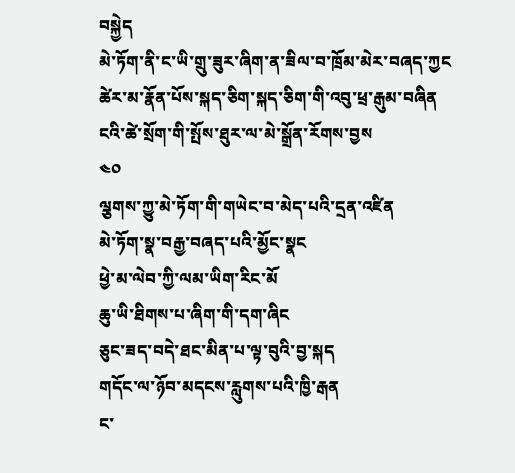བསྐྱེད
མེ་ཏོག་ནི་ང་ཡི་གྲུ་ཟུར་ཞིག་ན་ཟིལ་བ་ཁྲོམ་མེར་བཞད་ཀྱང
ཚེར་མ་རྣོན་པོས་སྐད་ཅིག་སྐད་ཅིག་གི་འབུ་ཕྲ་རྒུམ་བཞིན
ངའི་ཚེ་སྲོག་གི་སྤོས་ཐུར་ལ་མེ་སྒྲོན་རོགས་བྱས
༤༠
ལྕགས་ཀྱུ་མེ་ཏོག་གི་གཡེང་བ་མེད་པའི་དྲན་འཛིན
མེ་ཏོག་སྣ་བརྒྱ་བཞད་པའི་མྱོང་སྣང
ཕྱེ་མ་ལེབ་ཀྱི་ལམ་ཡིག་རིང་མོ
ཆུ་ཡི་ཐིགས་པ་ཞིག་གི་དག་ཞིང
ཅུང་ཟད་བདེ་ཐང་མིན་པ་ལྟ་བུའི་བྱ་སྐད
གདོང་ལ་ཉོབ་མདངས་རླུགས་པའི་ཁྱི་རྒན
ང་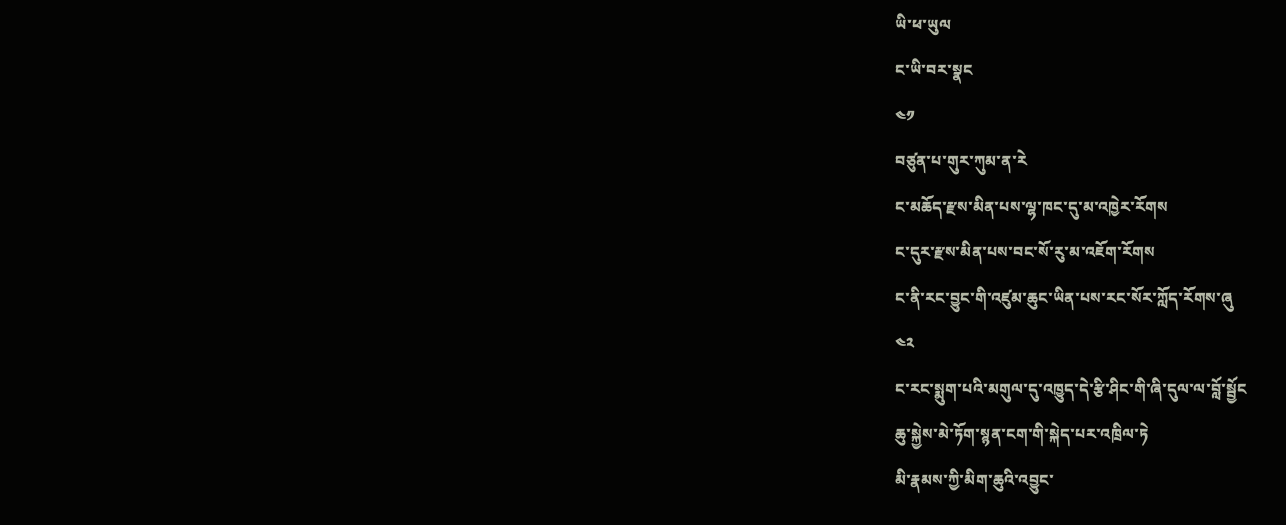ཡི་ཕ་ཡུལ
ང་ཡི་བར་སྣང
༤༡
བཙུན་པ་གུར་ཀུམ་ན་རེ
ང་མཆོད་རྫས་མིན་པས་ལྷ་ཁང་དུ་མ་འཁྱེར་རོགས
ང་དུར་རྫས་མིན་པས་བང་སོ་རུ་མ་འཇོག་རོགས
ང་ནི་རང་བྱུང་གི་འཛུམ་ཆུང་ཡིན་པས་རང་སོར་ཀློད་རོགས་ཞུ
༤༢
ང་རང་སྨུག་པའི་མགུལ་དུ་འཁྱུད་དེ་རྩི་ཤིང་གི་ཞི་དུལ་ལ་བློ་སྦྱོང
ཆུ་སྐྱེས་མེ་ཏོག་སྙན་ངག་གི་སྐེད་པར་འཁྲིལ་ཏེ
མི་རྣམས་ཀྱི་མིག་ཆུའི་འབྱུང་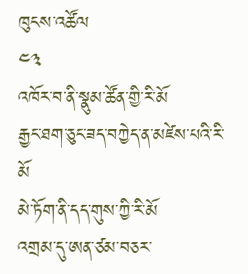ཁུངས་འཚོལ
༤༣
འཁོར་བ་ནི་སྣུམ་ཚོན་གྱི་རི་མོ
རྒྱང་ཐག་ཅུང་ཟད་བཀྱེད་ན་མཛེས་པའི་རི་མོ
མེ་ཏོག་ནི་དད་གུས་ཀྱི་རི་མོ
འགྲམ་དུ་ཨན་ཙམ་བཅར་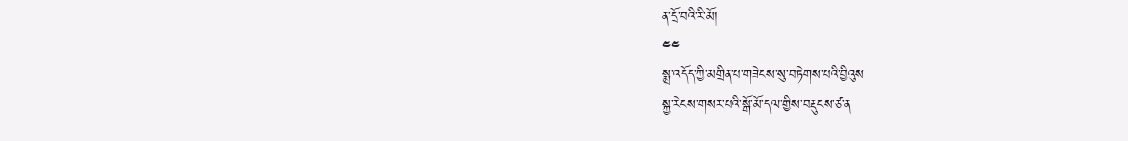ན་དྲོ་བའི་རི་མོ།
༤༤
སྨྲ་འདོད་ཀྱི་མགྲིན་པ་གཟེངས་སུ་བཏེགས་པའི་བྱིའུས
སྐྱ་རེངས་གསར་པའི་སྒོ་མོ་དལ་གྱིས་བརྡུངས་ཙ་ན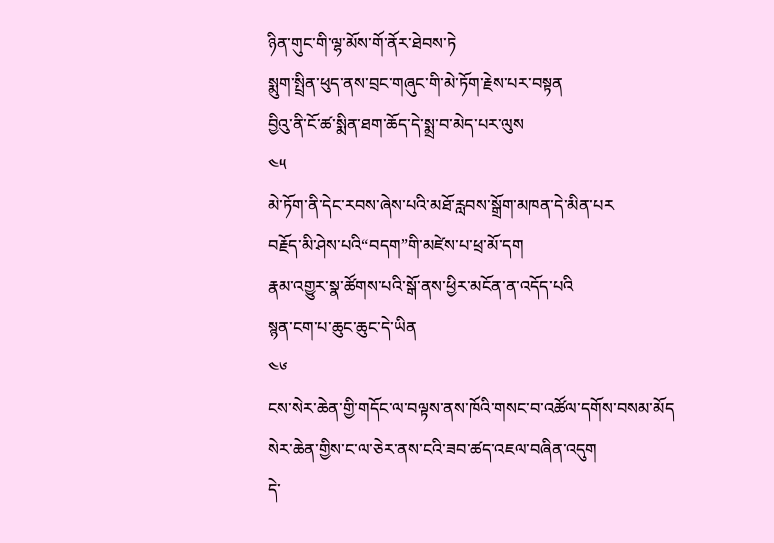ཉིན་གུང་གི་ལྷ་མོས་གོ་ནོར་ཐེབས་ཏེ
སྨུག་སྤྲིན་ཕུད་ནས་བྲང་གཞུང་གི་མེ་ཏོག་རྗེས་པར་བསྟན
བྱིའུ་ནི་ངོ་ཚ་སྨིན་ཐག་ཆོད་དེ་སྨྲ་བ་མེད་པར་ལུས
༤༥
མེ་ཏོག་ནི་དེང་རབས་ཞེས་པའི་མཐོ་རླབས་སྒྲོག་མཁན་དེ་མིན་པར
བརྗོད་མི་ཤེས་པའི“བདག”གི་མཛེས་པ་ཕྲ་མོ་དག
རྣམ་འགྱུར་སྣ་ཚོགས་པའི་སྒོ་ནས་ཕྱིར་མངོན་ན་འདོད་པའི
སྙན་ངག་པ་ཆུང་ཆུང་དེ་ཡིན
༤༦
ངས་སེར་ཆེན་གྱི་གདོང་ལ་བལྟས་ནས་ཁོའི་གསང་བ་འཚོལ་དགོས་བསམ་མོད
སེར་ཆེན་གྱིས་ང་ལ་ཅེར་ནས་ངའི་ཟབ་ཚད་འཇལ་བཞིན་འདུག
དེ་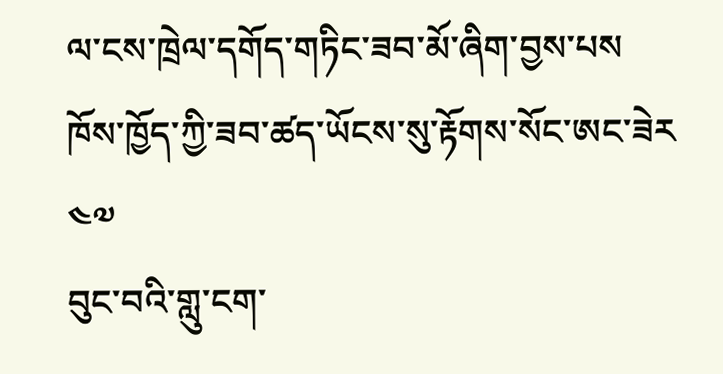ལ་ངས་ཁྲེལ་དགོད་གཏིང་ཟབ་མོ་ཞིག་བྱས་པས
ཁོས་ཁྱོད་ཀྱི་ཟབ་ཚད་ཡོངས་སུ་རྟོགས་སོང་ཨང་ཟེར
༤༧
བུང་བའི་གླུ་ངག་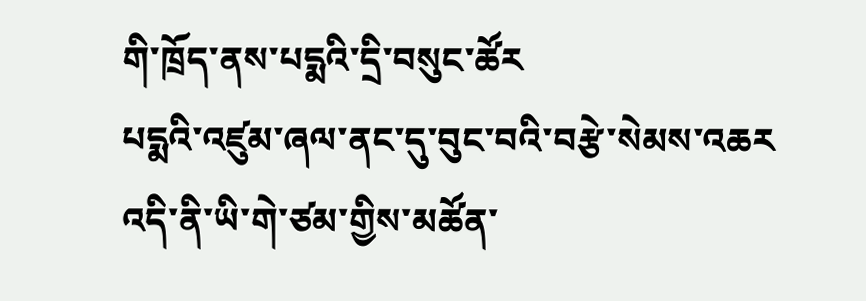གི་ཁྲོད་ནས་པདྨའི་དྲི་བསུང་ཚོར
པདྨའི་འཛུམ་ཞལ་ནང་དུ་བུང་བའི་བརྩེ་སེམས་འཆར
འདི་ནི་ཡི་གེ་ཙམ་གྱིས་མཚོན་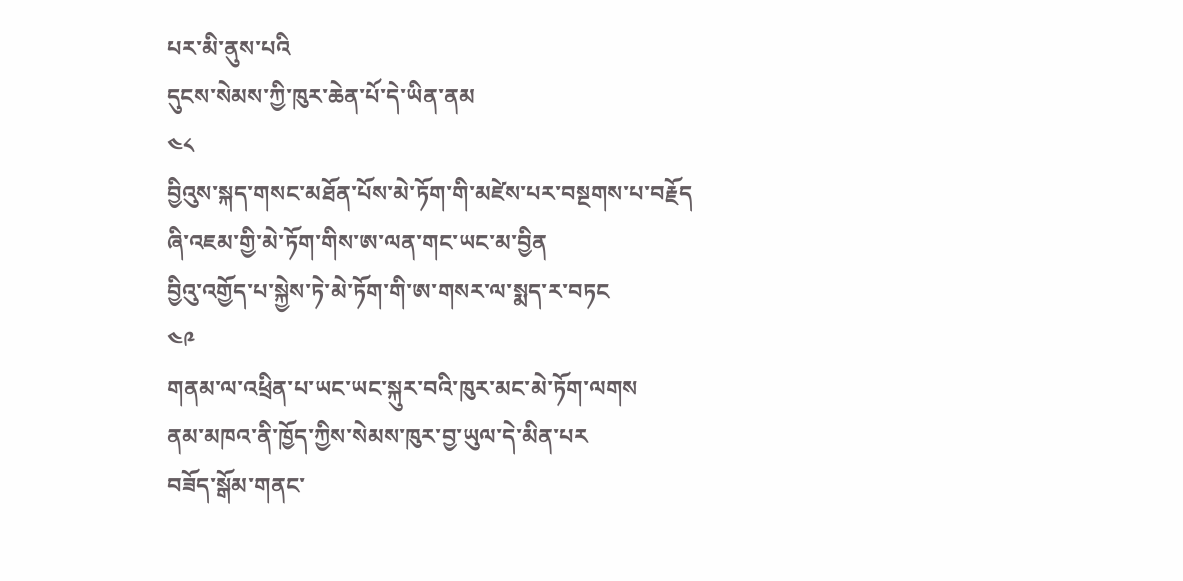པར་མི་ནུས་པའི
དུངས་སེམས་ཀྱི་ཁུར་ཆེན་པོ་དེ་ཡིན་ནམ
༤༨
བྱིའུས་སྐད་གསང་མཐོན་པོས་མེ་ཏོག་གི་མཛེས་པར་བསྔགས་པ་བརྗོད
ཞི་འཇམ་གྱི་མེ་ཏོག་གིས་ཨ་ལན་གང་ཡང་མ་བྱིན
བྱིའུ་འགྱོད་པ་སྐྱེས་ཏེ་མེ་ཏོག་གི་ཨ་གསར་ལ་སྨད་ར་བཏང
༤༩
གནམ་ལ་འཕྲིན་པ་ཡང་ཡང་སྐུར་བའི་ཁུར་མང་མེ་ཏོག་ལགས
ནམ་མཁའ་ནི་ཁྱོད་ཀྱིས་སེམས་ཁུར་བྱ་ཡུལ་དེ་མིན་པར
བཟོད་སྒོམ་གནང་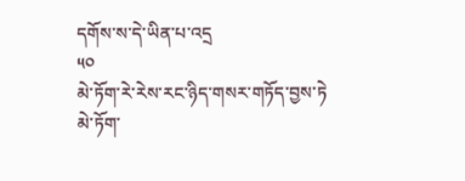དགོས་ས་དེ་ཡིན་པ་འདྲ
༥༠
མེ་ཏོག་རེ་རེས་རང་ཉིད་གསར་གཏོད་བྱས་ཏེ
མེ་ཏོག་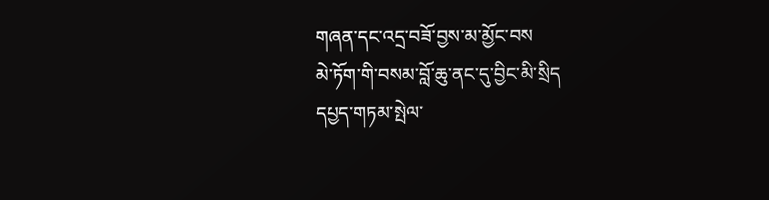གཞན་དང་འདྲ་བཟོ་བྱས་མ་མྱོང་བས
མེ་ཏོག་གི་བསམ་བློ་ཆུ་ནང་དུ་བྱིང་མི་སྲིད
དཔྱད་གཏམ་སྤེལ་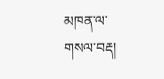མཁན་ལ་གསལ་བརྡ།